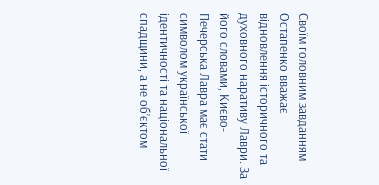Своїм головним завданням Остапенко вважає відновлення історичного та духовного наративу Лаври. За його словами, Києво-Печерська Лавра має стати символом української ідентичності та національної спадщини, а не об’єктом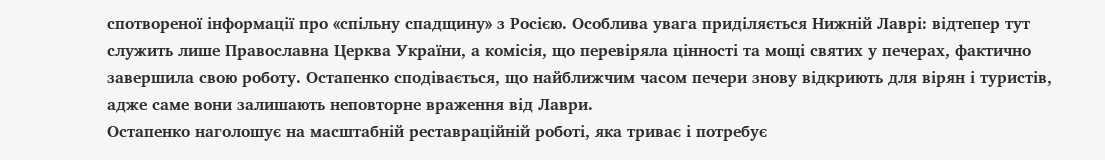спотвореної інформації про «спільну спадщину» з Росією. Особлива увага приділяється Нижній Лаврі: відтепер тут служить лише Православна Церква України, а комісія, що перевіряла цінності та мощі святих у печерах, фактично завершила свою роботу. Остапенко сподівається, що найближчим часом печери знову відкриють для вірян і туристів, адже саме вони залишають неповторне враження від Лаври.
Остапенко наголошує на масштабній реставраційній роботі, яка триває і потребує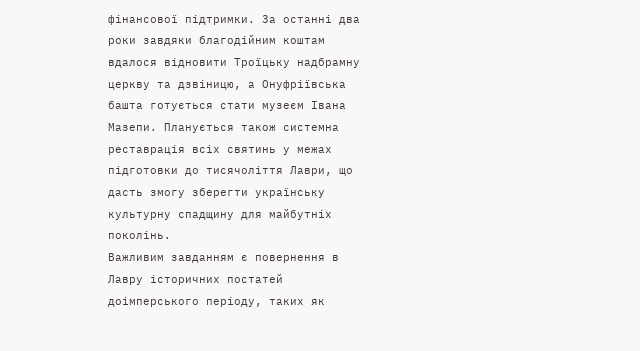фінансової підтримки. За останні два роки завдяки благодійним коштам вдалося відновити Троїцьку надбрамну церкву та дзвіницю, а Онуфріївська башта готується стати музеєм Івана Мазепи. Планується також системна реставрація всіх святинь у межах підготовки до тисячоліття Лаври, що дасть змогу зберегти українську культурну спадщину для майбутніх поколінь.
Важливим завданням є повернення в Лавру історичних постатей доімперського періоду, таких як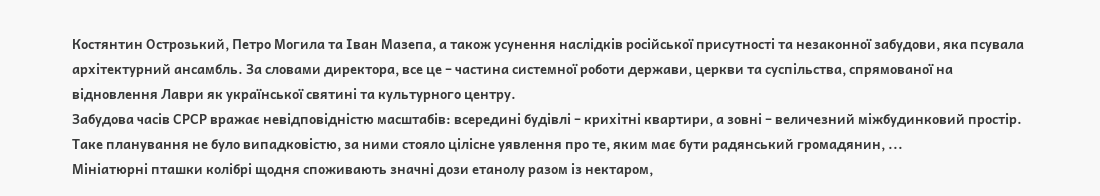Костянтин Острозький, Петро Могила та Іван Мазепа, а також усунення наслідків російської присутності та незаконної забудови, яка псувала архітектурний ансамбль. За словами директора, все це – частина системної роботи держави, церкви та суспільства, спрямованої на відновлення Лаври як української святині та культурного центру.
Забудова часів СРСР вражає невідповідністю масштабів: всередині будівлі – крихітні квартири, а зовні – величезний міжбудинковий простір. Таке планування не було випадковістю, за ними стояло цілісне уявлення про те, яким має бути радянський громадянин, ...
Мініатюрні пташки колібрі щодня споживають значні дози етанолу разом із нектаром,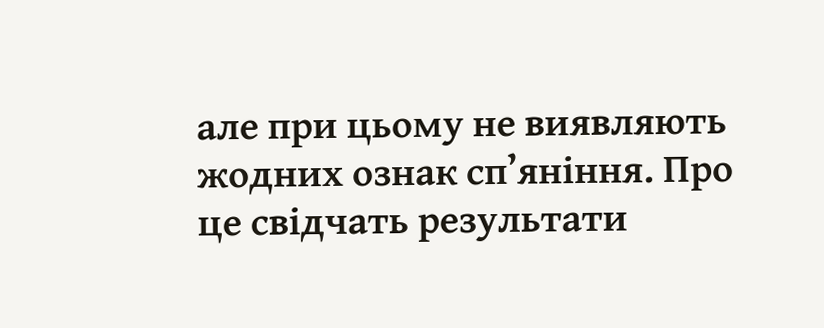але при цьому не виявляють жодних ознак сп’яніння. Про це свідчать результати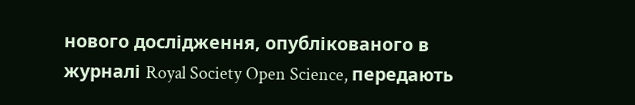нового дослідження, опублікованого в журналі Royal Society Open Science, передають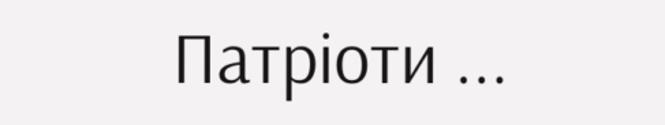Патріоти ...